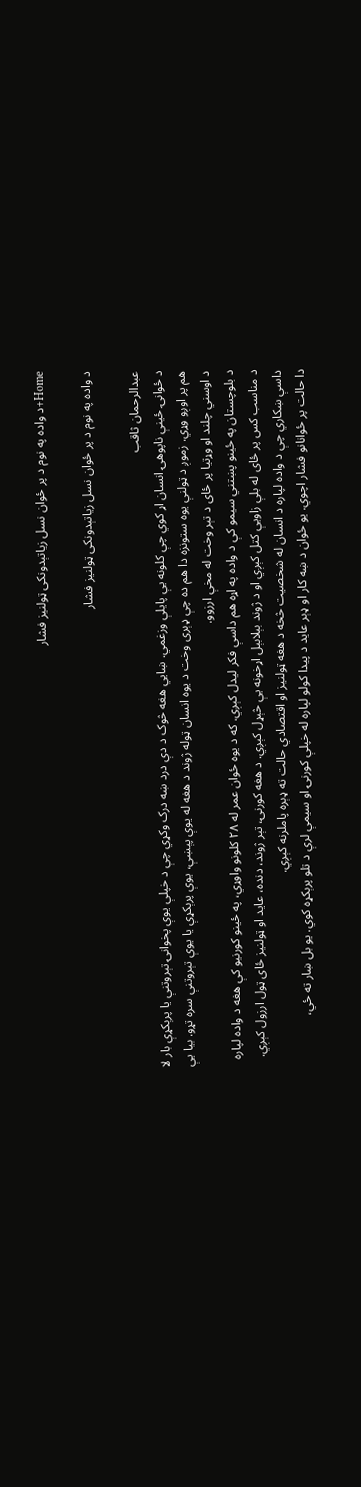Home+د واده په نوم د پر ځوان نسل زیاتېدونکی ټولنیز فشار

د واده په نوم د پر ځوان نسل زیاتېدونکی ټولنیز فشار

عبدالرحمان ثاقب
د ځوانۍ ځینې ناپوهۍ انسان اړ کوي چې کلونه یې پایلې وزغمي. ښايي هغه څوک د دې درد ښه درک وکړي چې د خپلې یوې پخوانۍ تېروتنې یا پرېکړې بار لا هم پر اوږو وړي. زموږ د ټولنې یوه ستونزه دا هم ده چې ډېری وخت د یوه انسان ټوله ژوند د هغه له یوې پېښې، یوې پرېکړې یا یوې تېروتنې سره تړو. بیا یې د اوسني چلند او وړتیا پر ځای د تېر وخت له مخې ارزوو.
د بلوچستان په ځینو پښتني سیمو کې د واده په اړه هم داسې فکر لیدل کېږي. که د یوه ځوان عمر له ۲۸ کلونو واوړي، په ځینو کورنیو کې هغه د واده لپاره د مناسب کس پر ځای له بلې زاویې کتل کېږي او د ژوند بېلابېل اړخونه یې څېړل کېږي. د هغه کورنۍ، تېر ژوند، دنده، عاید او ټولنیز ځای ټول ارزول کېږي. داسې ښکاري چې د واده لپاره د انسان له شخصیت څخه د هغه ټولنیز او اقتصادي حالت ته ډېره پاملرنه کېږي.
دا حالت پر ځوانانو فشار اچوي. یو ځوان د ښه کار او ډېر عاید د پیدا کولو لپاره له خپلې کورنۍ او سیمې لرې د تلو پرېکړه کوي. یو بل ښار ته ځي،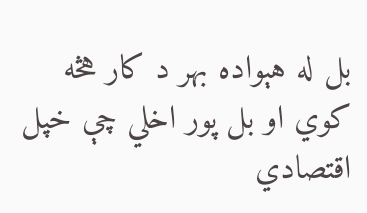بل له هېواده بهر د کار هڅه کوي او بل پور اخلي چې خپل اقتصادي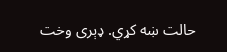حالت ښه کړي. ډېری وخت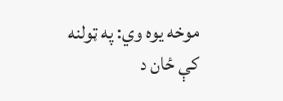موخه یوه وي: په ټولنه کې ځان د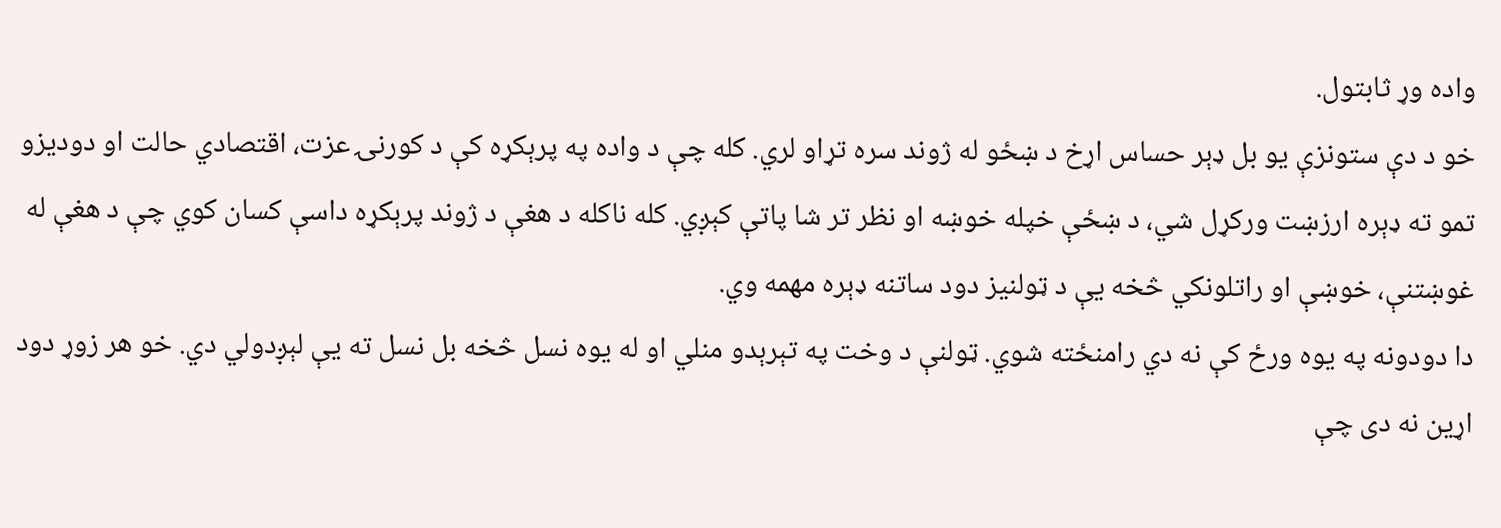واده وړ ثابتول.
خو د دې ستونزې یو بل ډېر حساس اړخ د ښځو له ژوند سره تړاو لري. کله چې د واده په پرېکړه کې د کورنۍ عزت، اقتصادي حالت او دودیزو تمو ته ډېره ارزښت ورکړل شي، د ښځې خپله خوښه او نظر تر شا پاتې کېږي. کله ناکله د هغې د ژوند پرېکړه داسې کسان کوي چې د هغې له غوښتنې، خوښې او راتلونکي څخه یې د ټولنیز دود ساتنه ډېره مهمه وي.
دا دودونه په یوه ورځ کې نه دي رامنځته شوي. ټولنې د وخت په تېرېدو منلي او له یوه نسل څخه بل نسل ته یې لېږدولي دي. خو هر زوړ دود اړین نه دی چې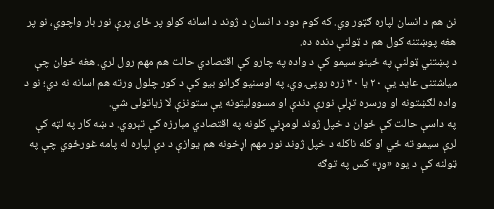نن هم د انسان لپاره ګټور وي. که کوم دود د انسان د ژوند د اسانه کولو پر ځای پرې نور بار واچوي، نو پر هغه پوښتنه کول هم د ټولنې دنده ده.
د پښتني ټولنې په ځینو سیمو کې د واده په چارو کې اقتصادي حالت هم مهم رول لري. هغه ځوان چې میاشتنی عاید یې ۲۰ یا ۳۰ زره روپۍ وي، په اوسنیو ګرانو بیو کې د کور چلول ورته هم اسانه نه دي؛ نو د واده لګښتونه او ورسره تړلې نورې دندې او مسوولیتونه یې ستونزې لا زیاتولی شي.
په داسې حالت کې ځوان د خپل ژوند لومړني کلونه په اقتصادي مبارزه کې تېروي. د ښه کار په لټه کې لرې سیمو ته ځي او کله ناکله د خپل ژوند نور مهم اړخونه هم یوازې د دې لپاره له پامه غورځوي چې په ټولنه کې د یوه «وړ» کس په توګه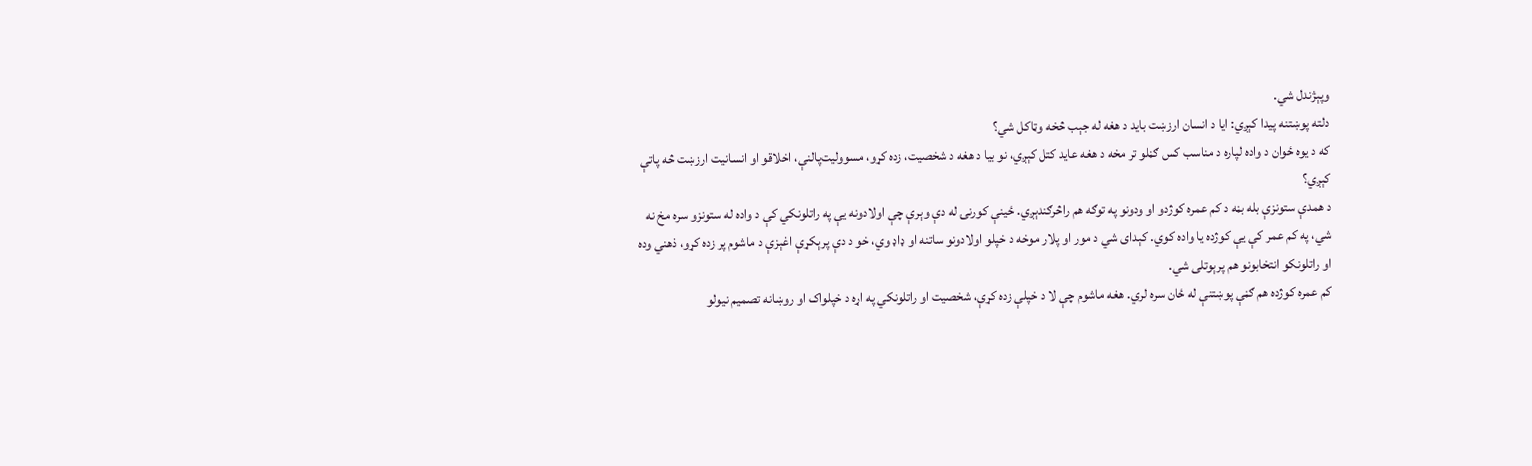وپېژندل شي.
دلته پوښتنه پیدا کېږي: ایا د انسان ارزښت باید د هغه له جېب څخه وټاکل شي؟
که د یوه ځوان د واده لپاره د مناسب کس ګڼلو تر مخه د هغه عاید کتل کېږي، نو بیا د هغه د شخصیت، زده کړو، مسوولیت‌پالنې، اخلاقو او انسانیت ارزښت څه پاتې کېږي؟
د همدې ستونزې بله بڼه د کم عمره کوژدو او ودونو په توګه هم راڅرګندېږي. ځینې کورنۍ له دې وېرې چې اولادونه یې په راتلونکي کې د واده له ستونزو سره مخ نه شي، په کم عمر کې یې کوژده یا واده کوي. کېدای شي د مور او پلار موخه د خپلو اولادونو ساتنه او ډاډ وي، خو د دې پرېکړې اغېزې د ماشوم پر زده کړو، ذهني وده او راتلونکو انتخابونو هم پرېوتلی شي.
کم عمره کوژده هم ګڼې پوښتنې له ځان سره لري. هغه ماشوم چې لا د خپلې زده کړې، شخصیت او راتلونکي په اړه د خپلواک او روښانه تصمیم نیولو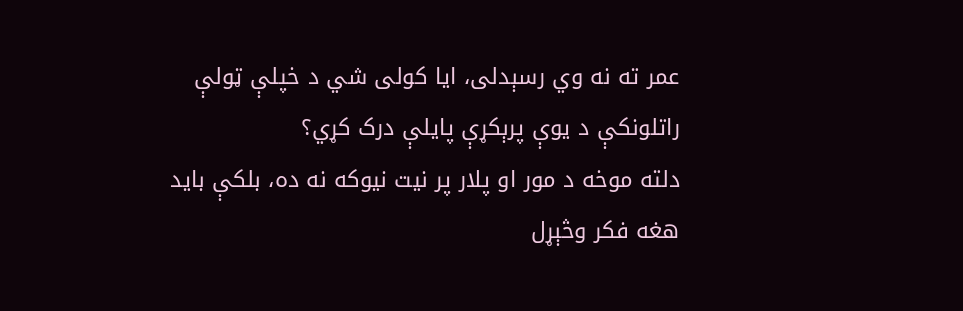عمر ته نه وي رسېدلی، ایا کولی شي د خپلې ټولې راتلونکې د یوې پرېکړې پایلې درک کړي؟
دلته موخه د مور او پلار پر نیت نیوکه نه ده، بلکې باید هغه فکر وڅېړل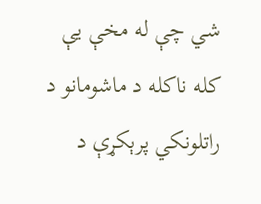شي چې له مخې یې کله ناکله د ماشومانو د راتلونکي پرېکړې د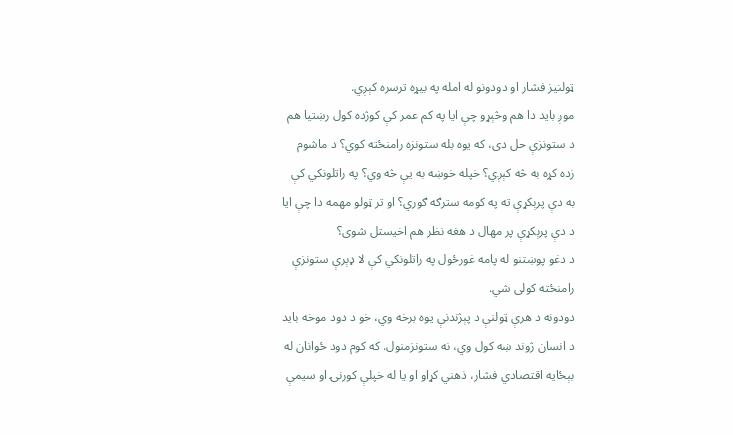ټولنیز فشار او دودونو له امله په بیړه ترسره کېږي.
موږ باید دا هم وڅېړو چې ایا په کم عمر کې کوژده کول رښتیا هم د ستونزې حل دی، که یوه بله ستونزه رامنځته کوي؟ د ماشوم زده کړه به څه کېږي؟ خپله خوښه به یې څه وي؟ په راتلونکي کې به دې پرېکړې ته په کومه سترګه ګوري؟ او تر ټولو مهمه دا چې ایا د دې پرېکړې پر مهال د هغه نظر هم اخیستل شوی؟
د دغو پوښتنو له پامه غورځول په راتلونکي کې لا ډېرې ستونزې رامنځته کولی شي.
دودونه د هرې ټولنې د پېژندنې یوه برخه وي، خو د دود موخه باید د انسان ژوند ښه کول وي، نه ستونزمنول. که کوم دود ځوانان له بېځایه اقتصادي فشار، ذهني کړاو او یا له خپلې کورنۍ او سیمې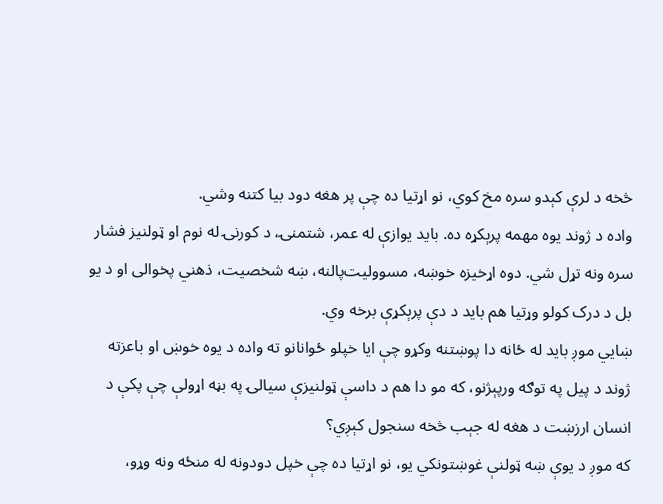څخه د لرې کېدو سره مخ کوي، نو اړتیا ده چې پر هغه دود بیا کتنه وشي.
واده د ژوند یوه مهمه پرېکړه ده. باید یوازې له عمر، شتمنۍ، د کورنۍ له نوم او ټولنیز فشار سره ونه تړل شي. دوه اړخیزه خوښه، مسوولیت‌پالنه، ښه شخصیت، ذهني پخوالی او د یو بل د درک کولو وړتیا هم باید د دې پرېکړې برخه وي.
ښايي موږ باید له ځانه دا پوښتنه وکړو چې ایا خپلو ځوانانو ته واده د یوه خوښ او باعزته ژوند د پیل په توګه ورپېژنو، که مو دا هم د داسې ټولنیزې سیالۍ په بڼه اړولې چې پکې د انسان ارزښت د هغه له جېب څخه سنجول کېږي؟
که موږ د یوې ښه ټولنې غوښتونکي یو، نو اړتیا ده چې خپل دودونه له منځه ونه وړو،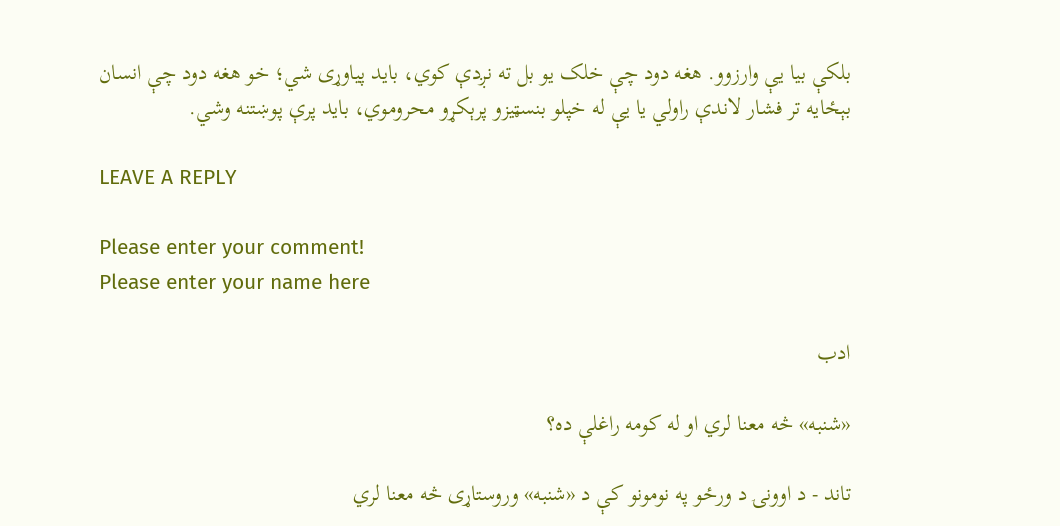بلکې بیا یې وارزوو. هغه دود چې خلک یو بل ته نږدې کوي، باید پیاوړی شي؛ خو هغه دود چې انسان بېځایه تر فشار لاندې راولي یا یې له خپلو بنسټیزو پرېکړو محروموي، باید پرې پوښتنه وشي.

LEAVE A REPLY

Please enter your comment!
Please enter your name here

ادب

«شنبه» څه معنا لري او له کومه راغلې ده؟

تاند - د اوونۍ د ورځو په نومونو کې د «شنبه» وروستاړی څه معنا لري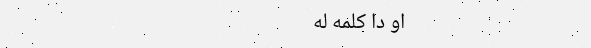او دا کلمه له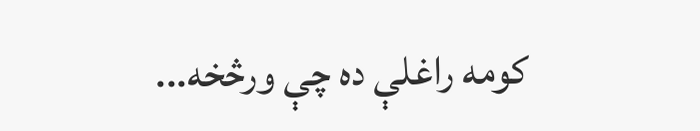کومه راغلې ده چې ورڅخه...